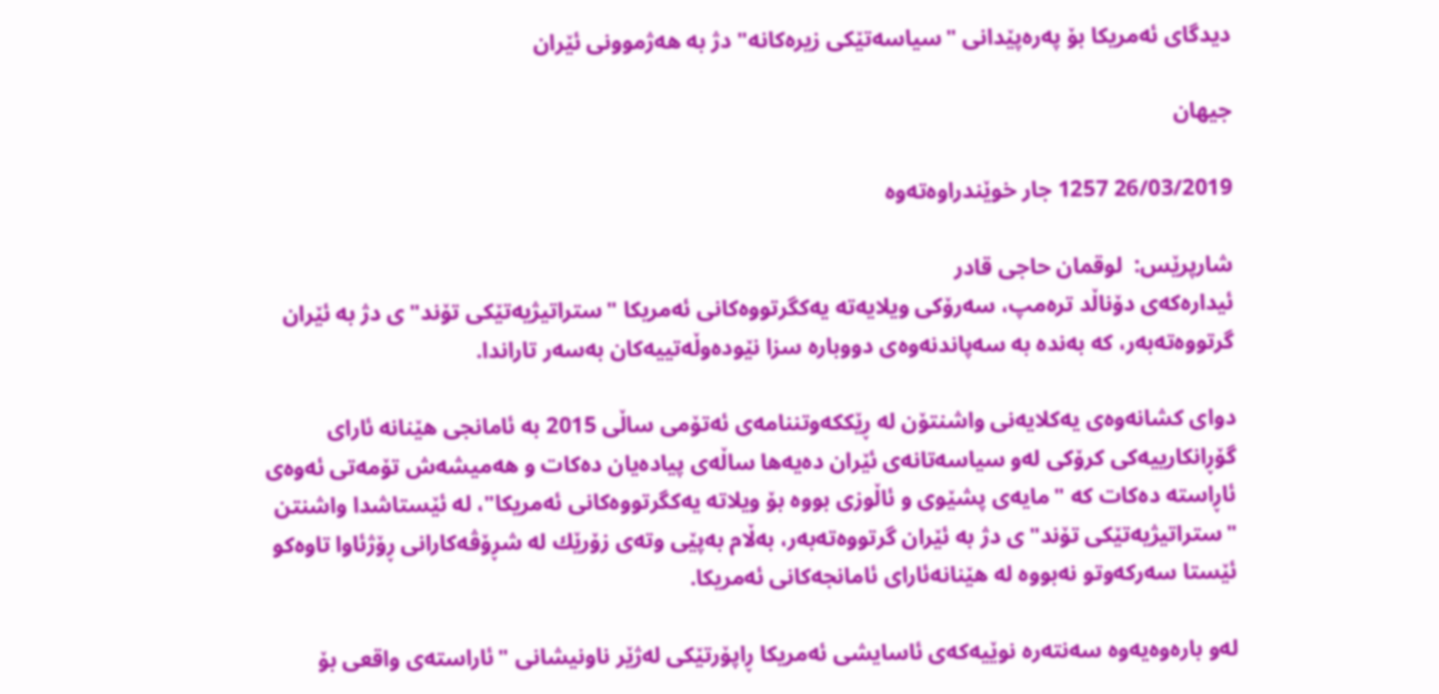دیدگاى ئه‌مریكا بۆ په‌ره‌پێدانى "سیاسه‌تێكى زیره‌كانه‌" دژ به‌ هه‌ژموونى ئێران

جیهان

26/03/2019 1257 جار خوێندراوه‌ته‌وه

شارپرێس:  لوقمان حاجى قادر
ئیداره‌كه‌ى دۆناڵد تره‌مپ، سه‌رۆكى ویلایه‌ته‌ یه‌كگرتووه‌كانى ئه‌مریكا "ستراتیژیه‌تێكى تۆند"ى دژ به‌ ئێران گرتووەته‌به‌ر، کە به‌نده‌ بە سه‌پاندنه‌وه‌ى دووباره‌ سزا نێوده‌وڵه‌تییه‌كان به‌سه‌ر تاراندا.

دواى كشانه‌وه‌ى یه‌كلایه‌نى واشنتۆن له‌ ڕێككه‌وتننامه‌ى ئه‌تۆمى ساڵى 2015 به‌ ئامانجى هێنانه‌ ئاراى گۆڕانكارییه‌كى كرۆكى له‌و سیاسه‌تانه‌ى ئێران ده‌یه‌ها ساڵه‌ى پیاده‌یان ده‌كات و هه‌میشه‌ش تۆمەتی ئەوەی ئاڕاستە دەکات کە "مایه‌ى پشێوى و ئاڵوزى بووه‌ بۆ ویلاته‌ یه‌كگرتووه‌كانى ئه‌مریكا"، لە ئێستاشدا واشنتن "ستراتیژیه‌تێكى تۆند"ى دژ به‌ ئێران گرتووەته‌به‌ر، به‌ڵام به‌پێی وتەی زۆرێك له‌ شڕۆڤه‌كارانی ڕۆژئاوا تاوه‌كو ئێستا سه‌ركه‌وتو نه‌بووه‌ له‌ هێنانه‌ئاراى ئامانجه‌كانى ئه‌مریكا.

له‌و باره‌وه‌یەوە سه‌نته‌ره‌ نوێیه‌كه‌ى ئاسایشى ئه‌مریكا ڕاپۆرتێكى له‌ژێر ناونیشانى "ئاراسته‌ى واقعى بۆ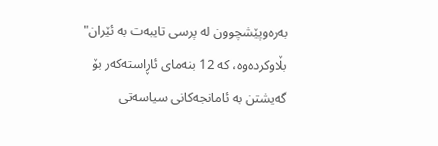به‌ره‌وپێشچوون له‌ پرسى تایبه‌ت به‌ ئێران" بڵاوکردەوە، کە 12 بنه‌ماى ئاڕاسته‌كه‌ر بۆ گه‌یشتن به‌ ئامانجه‌كانى سیاسه‌تى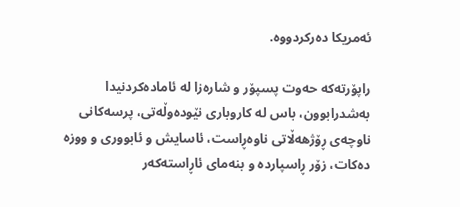ئه‌مریكا ده‌ركردووه‌.

راپۆرتەکە حەوت پسپۆر و شاره‌زا له‌ ئاماده‌كردنیدا به‌شدرابوون، باس له‌ كاروبارى نێوده‌وڵه‌تى، پرسه‌كانى ناوچه‌ى ڕۆژهه‌ڵاتى ناوه‌ڕاست، ئاسایش و ئابوورى و ووزه‌  ده‌كات، زۆر ڕاسپارده‌ و بنه‌ماى ئاڕاسته‌كه‌ر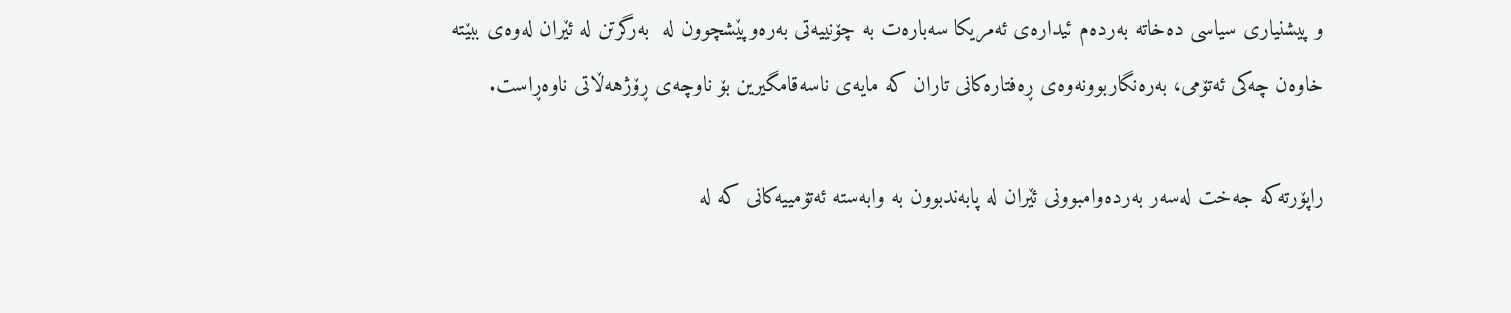و پیشنیارى سیاسى ده‌خاته‌ به‌رده‌م ئیداره‌ى ئه‌مریكا سه‌باره‌ت به‌ چۆنییه‌تى به‌ره‌وپێشچوون له‌  به‌رگرتن له‌ ئێران له‌وه‌ى ببێته‌ خاوه‌ن چه‌كى ئه‌تۆمى، به‌ره‌نگاربوونه‌وه‌ى ڕه‌فتاره‌كانى تاران كه‌ مایه‌ى ناسه‌قامگیرین بۆ ناوچه‌ى ڕۆژهه‌ڵاتى ناوه‌ڕاست.

راپۆرتەکە جەخت لەسەر به‌رده‌وامبوونى ئێران له‌ پابه‌ندبوون به‌ وابه‌سته‌ ئه‌تۆمییه‌كانى كه‌ له‌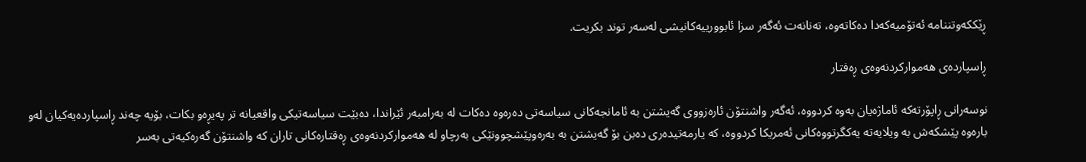ڕێككه‌وتننامه‌ ئه‌تۆمیه‌كه‌دا دەکاتەوە، تەنانەت ئه‌گه‌ر سزا ئابوورییه‌كانیشى له‌سه‌ر توند بكریت.

ڕاسپارده‌ى هه‌مواركردنه‌وه‌ى ڕه‌فتار

نوسه‌رانى ڕاپۆرته‌كه‌ ئاماژه‌یان به‌وه‌ كردووه‌، ئه‌گه‌ر واشنتۆن ئاره‌زووى گه‌یشتن به‌ ئامانجه‌كانى سیاسه‌تى ده‌ره‌وه‌ ده‌كات له‌ به‌رامبه‌ر ئێراندا، ده‌بێت سیاسه‌تیكى واقعیانه‌ تر په‌یڕه‌و بكات، بۆیه‌ چه‌ند ڕاسپارده‌یه‌كیان له‌و باره‌وه‌ پێشكه‌ش به‌ ویلایه‌ته‌ یه‌كگرتووه‌كانى ئه‌مریكا كردووه‌، كه‌ یارمه‌تیده‌رى ده‌بن بۆ گه‌یشتن به‌ به‌ره‌وپێشچوونێكى به‌رچاو له‌ هه‌مواركردنه‌وه‌ى ڕه‌قتاره‌كانى تاران كه‌ واشنتۆن گه‌ره‌كیه‌تى به‌سر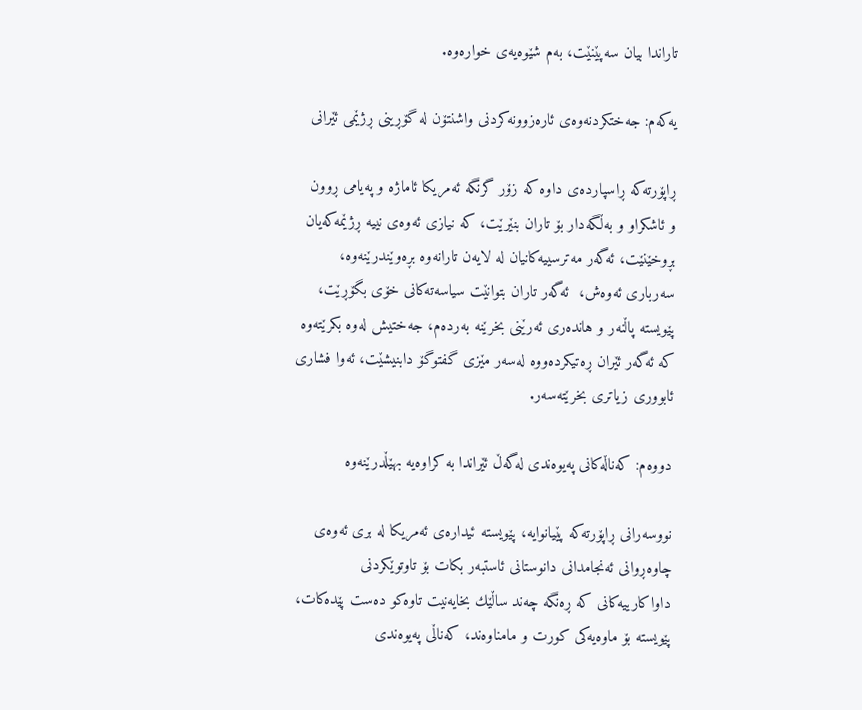تاراندا بیان سه‌پێنێت، به‌م شێوه‌یه‌ى خواره‌وه‌.

یه‌كه‌م: جه‌ختكردنه‌وه‌ى‌ ئاره‌زوونه‌كردنى واشنتۆن له‌ گۆڕینى ڕژێمى ئێرانى

ڕاپۆرته‌كه‌ ڕاسپارده‌ى داوه‌ كه‌ زۆر گرنگه‌ ئه‌مریكا ئاماژه‌ و په‌یامى ڕوون و ئاشكراو و به‌ڵگه‌دار بۆ تاران بنێرێت، كه‌ نیازى ئه‌وه‌ى نییه‌ ڕژێمه‌كه‌یان بڕوخێنێت، ئه‌گه‌ر مه‌ترسییه‌كانیان له‌ لایه‌ن تارانه‌وه‌ بڕه‌وێندرێنه‌وه‌، سه‌ربارى ئه‌وه‌ش،  ئه‌گه‌ر تاران بتوانێت سیاسه‌ته‌كانى خۆى بگۆڕێت، پێویسته‌ پاڵنه‌ر و هانده‌رى ئه‌رێنى بخرێنه‌ به‌رده‌م، جه‌ختیش له‌وه‌ بكرێته‌وه‌ كه‌ ئه‌گه‌ر ئێران ڕه‌تیكرده‌ووه‌ له‌سه‌ر مێزى گفتوگۆ دابنیشێت، ئه‌وا فشارى ئابوورى زیاترى بخرێته‌سه‌ر.

دووه‌م: كه‌ناڵه‌كانى په‌یوه‌ندى له‌گه‌ڵ ئێراندا به‌ كراوه‌یه‌ بهێڵدرێنه‌وه‌

نووسه‌رانى ڕاپۆرتەکە پێیانوایه‌، پێویسته‌ ئیداره‌ى ئه‌مریكا له‌ برى ئه‌وه‌ى چاوه‌ڕوانى ئه‌نجامدانى دانوستانى ئاستبه‌ر بكات بۆ تاوتوێكردنى داواكارییه‌كانى كه‌ ڕه‌نگه‌ چه‌ند ساڵێك بخایه‌نیت تاوه‌كو ده‌ست پێده‌كات، پێویسته‌ بۆ ماوه‌یه‌كى كورت و مامناوه‌ند، كه‌ناڵى په‌یوه‌ندى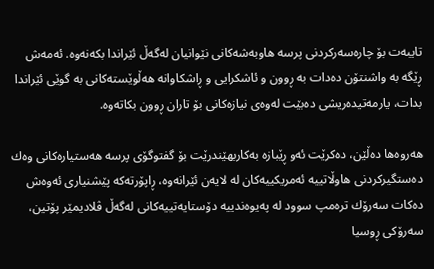تایبه‌ت بۆ چاره‌سه‌ركردنى پرسه‌ هاوبه‌شه‌كانى نێوانیان له‌گه‌ڵ ئێراندا بكه‌نه‌وه. ئه‌مه‌ش ڕێگه‌ به‌ واشنتۆن ده‌دات به‌ ڕوون و ئاشكرایى و ڕاشكاوانه‌ هه‌ڵوێسته‌كانى به‌ گوێى ئێراندا بدات، یارمه‌تیده‌ریشى ده‌بێت له‌وه‌ى نیازه‌كانى بۆ تاران ڕوون بكاته‌وه.

هەروەها دەڵێن، ده‌كرێت ئه‌و ڕێبازه‌ به‌كاربهێندرێت بۆ گفتوگۆى پرسه‌ هه‌ستیاره‌كانى وه‌ك ده‌ستگیركردنى هاوڵاتییه‌ ئه‌مریكییه‌كان له‌ لایه‌ن ئێرانه‌وه، ڕاپۆرته‌كه‌ پێشنیارى ئه‌وه‌ش‌ ده‌كات سه‌رۆك تره‌مپ سوود له‌ په‌یوه‌ندییه‌ دۆستایه‌تییه‌كانى له‌گه‌ڵ ڤلادیمێر پۆتین،  سه‌رۆكى ڕوسیا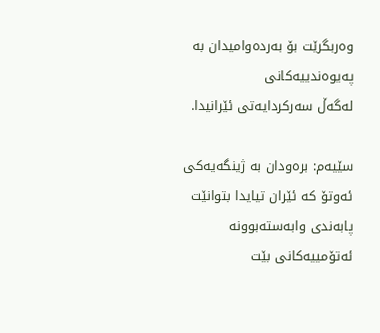وه‌ربگرێت بۆ به‌رده‌وامیدان به‌ په‌یوه‌ندییه‌كانى له‌گه‌ڵ ‌سه‌ركردایه‌تى ئێرانیدا.

سێیه‌م: بره‌ودان به‌ ژینگه‌یه‌كى ئه‌وتۆ كه‌ ئێران تیایدا بتوانێت پابه‌ندى وابه‌سته‌بوونه‌ ئه‌تۆمییه‌كانى بێت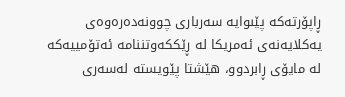ڕاپۆرته‌كه‌ پێىوایه‌ سه‌ربارى چوونه‌ده‌ره‌وه‌ى یه‌كلایه‌نه‌ى ئه‌مریكا له‌ ڕێككه‌وتننامه‌ ئه‌تۆمییه‌كه‌ له‌ مایۆى ڕابردوو، هێشتا پێویسته‌ له‌سه‌رى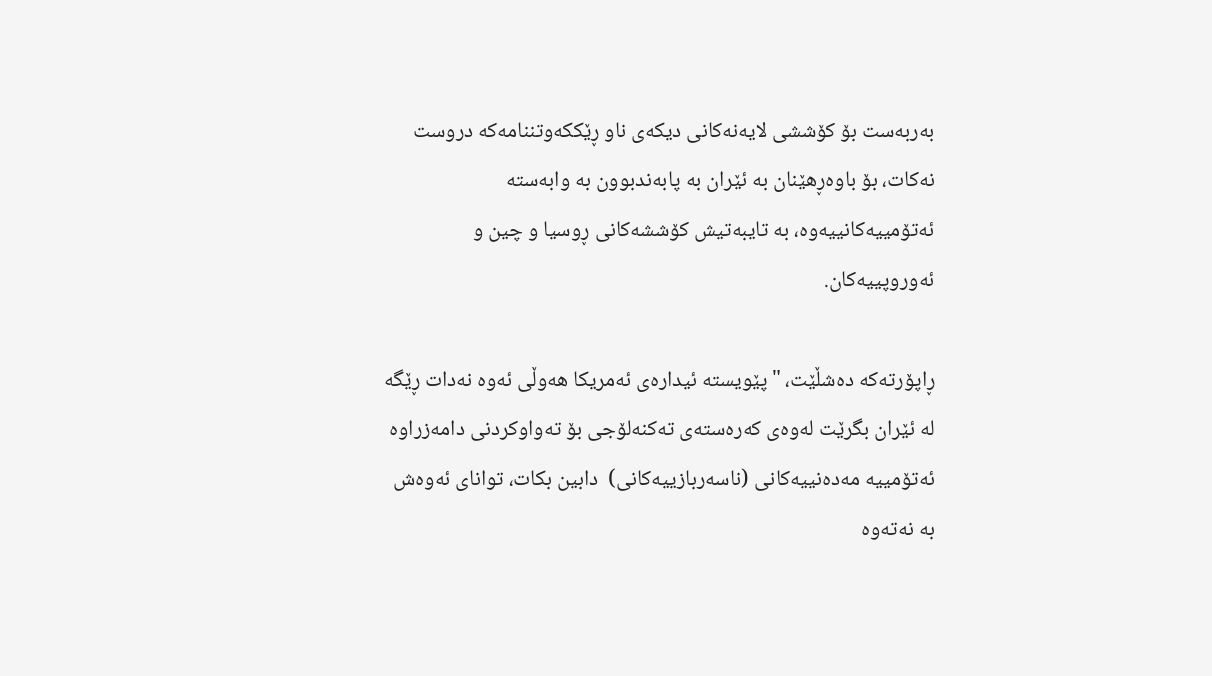به‌ربه‌ست بۆ كۆششى لایه‌نه‌كانى دیكه‌ى ناو ڕێككه‌وتننامه‌كه‌ دروست نه‌كات، بۆ باوه‌ڕهێنان به‌ ئێران به‌ پابه‌ندبوون به‌ وابه‌سته‌ ئه‌تۆمییه‌كانییه‌وه‌، به‌ تایبه‌تیش كۆششه‌كانى ڕوسیا و چین و ئه‌وروپییه‌كان.

ڕاپۆرته‌كه‌ ده‌شڵێت، "پێویسته‌ ئیداره‌ى ئه‌مریكا هه‌وڵى ئه‌وه‌ نه‌دات ڕێگه‌ له‌ ئێران بگرێت له‌وه‌ى كه‌ره‌سته‌ى ته‌كنه‌لۆجى بۆ ته‌واوكردنى دامه‌زراوه‌ ئه‌تۆمییه‌ مه‌ده‌نییه‌كانى (ناسه‌ربازییه‌كانى)  دابین بكات، تواناى ئه‌وه‌ش به‌ نه‌ته‌وه‌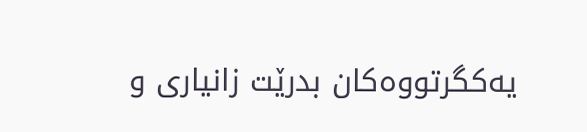یه‌كگرتووه‌كان بدرێت زانیارى و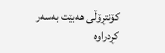كۆنتڕۆڵى هه‌بێت به‌سه‌ر كڕدراوه‌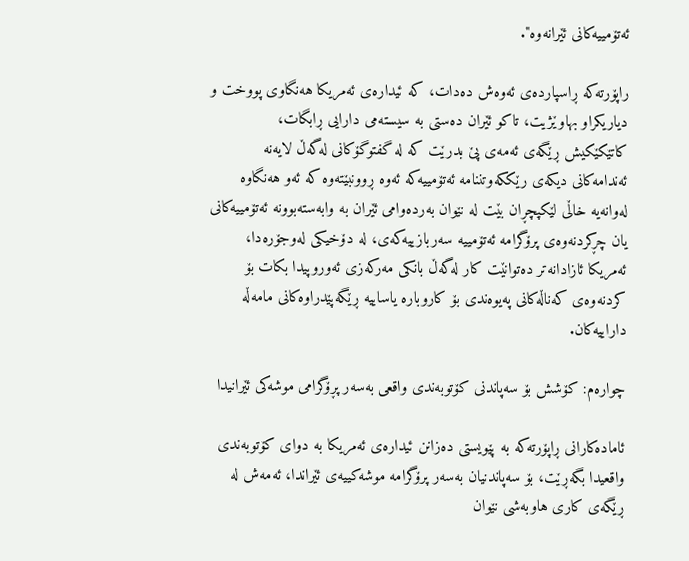ئه‌تۆمییه‌كانى ئێرانه‌وه‌".

راپۆرته‌كه‌ ڕاسپارده‌ى ئه‌وه‌ش ده‌دات، كه‌ ئیداره‌ى ئه‌مریكا هه‌نگاوى پووخت و دیاریكراو بهاوێژیت، تاكو ئێران ده‌ستى به‌ سیسته‌مى دارایى ڕابگات،  كاتێكێكیش ڕێگه‌ى ئه‌مه‌ى پێ بدرێت كه‌ له‌ گفتوگۆكانى له‌گه‌ڵ لایه‌نه‌ ئه‌ندامه‌كانى دیكه‌ى رێككه‌وتننامه‌ ئه‌تۆمییه‌كه‌ ئه‌وه‌ ڕوونبێته‌وه‌ كه‌ ئه‌و هه‌نگاوه‌ له‌وانه‌یه‌ خاڵى لێكپچڕان بێت له‌ نێوان به‌رده‌وامى ئێران به‌ وابه‌سته‌بوونه‌ ئه‌تۆمییه‌كانى یان چڕكردنه‌وه‌ى پرۆگرامه‌ ئه‌تۆمییه‌ سه‌ربازییه‌كه‌ى، له دۆخیكى له‌وجۆره‌دا، ئه‌مریكا ئازادانه‌تر ده‌توانێت كار له‌گه‌ڵ بانكى مه‌ركه‌زى ئه‌وروپیدا بكات بۆ كردنه‌وه‌ى كه‌ناڵه‌كانى په‌یوه‌ندى بۆ كاروباره‌ یاساییه ڕێگه‌پێدراوه‌كانى مامه‌ڵه‌ داراییه‌كان.

چواره‌م: كۆشش بۆ سه‌پاندنى كۆتوبه‌ندى واقعى به‌سه‌ر پڕۆگرامى موشه‌كى ئێرانیدا

ئاماده‌كارانى ڕاپۆرته‌كه‌ به‌ پێویستى ده‌زانن ئیداره‌ى ئه‌مریكا به‌ دواى كۆتوبه‌ندى واقعیدا بگه‌ڕێت، بۆ سه‌پاندنیان به‌سه‌ر پرۆگرامه‌ موشه‌كییه‌ى ئێراندا، ئه‌مه‌ش له‌ ڕێگه‌ى كارى هاوبه‌شى نێوان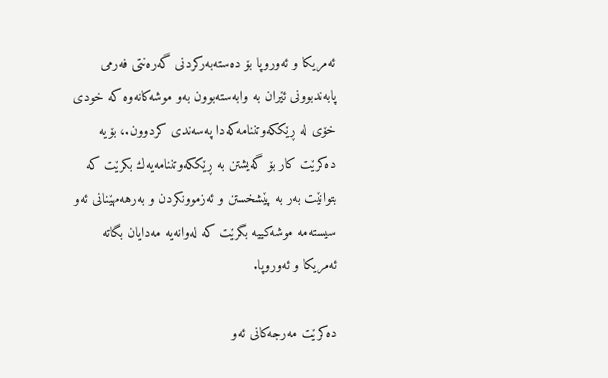ئه‌مریكا و ئه‌وروپا بۆ ده‌سته‌به‌ركردنى گه‌ره‌نتى فه‌رمى پابه‌ندبوونى ئێران به‌ وابه‌سته‌بوون‌ به‌و موشه‌كانه‌وه‌ كه‌ خودى خۆى له‌ ڕێككه‌وتننامه‌كه‌دا په‌سه‌ندى كردوون.، بۆیه‌ ده‌كرێت كار بۆ گه‌یشتن به‌ ڕێككه‌وتننامه‌یه‌ك بكرێت كه‌ بتوانێت به‌ر به‌ پێشخستن و ئه‌زموونكردن و به‌رهه‌مهێنانى ئه‌و سیسته‌مه‌ موشه‌كییه‌ بگرێت كه‌ له‌وانه‌یه‌ مه‌دایان بگاته‌ ئه‌مریكا و ئه‌وروپا.

ده‌كرێت مه‌رجه‌كانى ئه‌و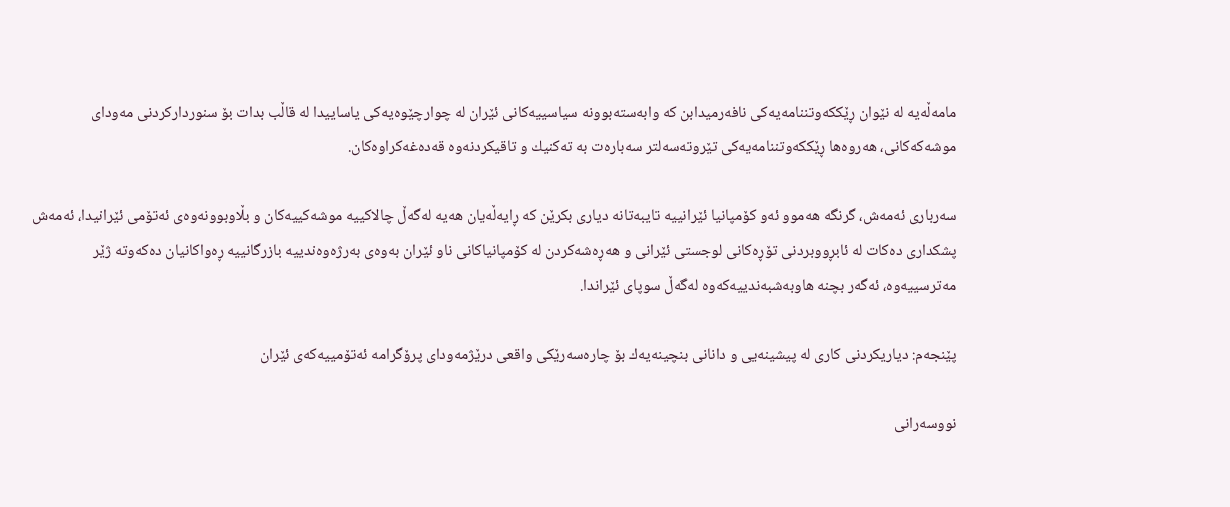مامه‌ڵه‌یه‌ له‌ نێوان ڕێككه‌وتننامه‌یه‌كى نافه‌رمیدابن كه‌ وابه‌سته‌بوونه‌ سیاسییه‌كانى ئێران له‌ چوارچێوه‌یه‌كى یاساییدا له‌ قاڵب بدات بۆ سنورداركردنى مه‌وداى موشه‌كه‌كانى، هه‌روه‌ها ڕێككه‌وتننامه‌یه‌كى تێروته‌سه‌لتر سه‌باره‌ت به‌ ته‌كنیك و تاقیكردنه‌وه‌ قه‌ده‌غه‌كراوه‌كان.

سه‌ربارى ئه‌مه‌ش، گرنگه‌ هه‌موو ئه‌و كۆمپانیا ئێرانییه‌ تایبه‌تانه‌ دیارى بكرێن كه‌ ڕایه‌ڵه‌یان هه‌یه‌ له‌گه‌ڵ چالاكییه‌ موشه‌كییه‌كان و بڵاوبوونه‌وه‌ى ئه‌تۆمى ئێرانیدا، ئه‌مه‌ش پشكدارى ده‌كات له‌ ئابڕووبردنى تۆڕه‌كانى لوجستى ئێرانى و هه‌ڕه‌شه‌كردن له‌ كۆمپانیاكانى ناو ئێران به‌وه‌ى به‌رژه‌وه‌ندییه‌ بازرگانییه‌ ڕه‌واكانیان ده‌كه‌وته‌ ژێر مه‌ترسییه‌وه،‌ ئه‌گه‌ر بچنه‌ هاوبه‌شبه‌ندییه‌كه‌وه‌ له‌گه‌ڵ سوپاى ئێراندا.

پێنجه‌م: دیاریكردنى كارى له‌ پیشینه‌یى و دانانى بنچینه‌یه‌ك بۆ چاره‌سه‌رێكى واقعى درێژمه‌وداى پرۆگرامه‌ ئه‌تۆمییه‌كه‌ى ئێران

نووسه‌رانى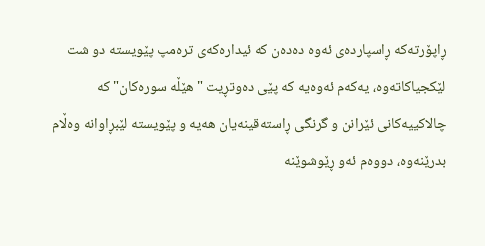ڕاپۆرته‌كه‌ ڕاسپارده‌ى ئه‌وه‌ ده‌ده‌ن كه‌ ئیداره‌كه‌ى تره‌مپ پێویسته‌ دو شت لێكجیاكاته‌وه‌، یه‌كه‌م ئه‌وه‌یه‌ كه‌ پێى ده‌وتڕیت "هێڵه‌ سوره‌كان" كه‌ چالاكییه‌كانى ئێرانن و گرنگى ڕاسته‌قینه‌یان هه‌یه‌ و پێویسته‌ لێبڕاوانه‌ وەڵام بدرێنه‌وه‌، دووه‌م ئه‌و ڕێوشوێنه‌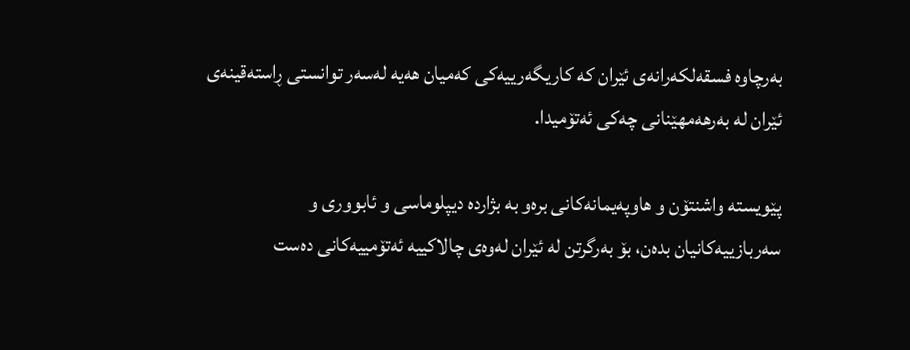به‌رچاوه‌ فسقه‌لكه‌رانه‌ى ئێران كه‌ كاریگه‌رییه‌كى كه‌میان هه‌یه‌ له‌سه‌ر توانستى ڕاسته‌قینه‌ى ئێران له‌ به‌رهه‌مهێنانى چه‌كى ئه‌تۆمیدا.

پێویسته‌ واشنتۆن و هاوپه‌یمانه‌كانى بره‌و به‌ بژارده‌ دیپلوماسى و ئابوورى و سه‌ربازییه‌كانیان بده‌ن، بۆ به‌رگرتن له‌ ئێران له‌وه‌ى چالاكییه‌ ئه‌تۆمییه‌كانى ده‌ست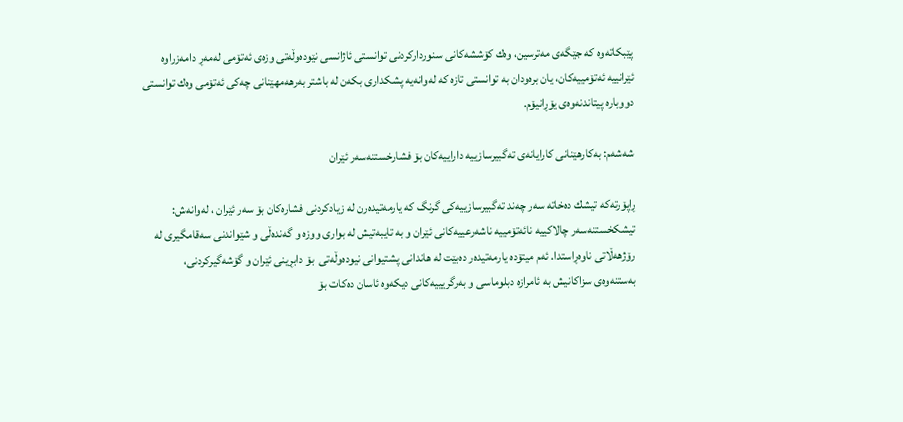پێبكاته‌وه‌ كه‌ جێگه‌ى مه‌ترسین، وه‌ك كۆششه‌كانى سنورداركردنى توانستى ئاژانسى نێوده‌وڵه‌تى وزه‌ى ئه‌تۆمى له‌مه‌ڕ دامه‌زراوه‌ ئێرانییه‌ ئه‌تۆمییه‌كان، یان بره‌ودان به‌ توانستى تازه‌ كه‌ له‌وانه‌یه‌ پشكدارى بكه‌ن له‌ باشتر به‌رهه‌مهێنانى چه‌كى ئه‌تۆمى وه‌ك توانستى دووباره‌ پیتاندنه‌وه‌ى یۆڕانیۆم.

شه‌شه‌م: به‌كارهێنانى كارایانه‌ى ته‌گبیرسازییه‌ داراییه‌كان بۆ فشارخستنه‌سه‌ر ئێران

ڕاپۆرته‌كه‌ تیشك ده‌خاته‌ سه‌ر چه‌ند ته‌گبیرسازییه‌كى گرنگ كه‌ یارمه‌تیده‌رن له زیادكردنى ‌فشاره‌كان بۆ سه‌ر ئێران ، له‌وانه‌ش: تیشكخستنه‌سه‌ر چالاكییه‌ نائه‌تۆمییه‌ ناشه‌رعییه‌كانى ئێران و به‌ تایبه‌تیش له‌ بوارى ووزه‌ و گه‌نده‌ڵى و شێواندنى سه‌قامگیرى له‌ رۆژهه‌ڵاتى ناوه‌ڕاستدا. ئه‌م میتۆده‌ یارمه‌تیده‌ر ده‌بێت له‌ هاندانى پشتیوانى نیوده‌وڵه‌تى  بۆ دابڕینى ئێران و گۆشه‌گیركردنى، به‌ستنه‌وه‌ى سزاكانیش به‌ ئامرازه‌ دبلوماسى و به‌رگریییه‌كانى دیكه‌وه‌ ئاسان ده‌كات بۆ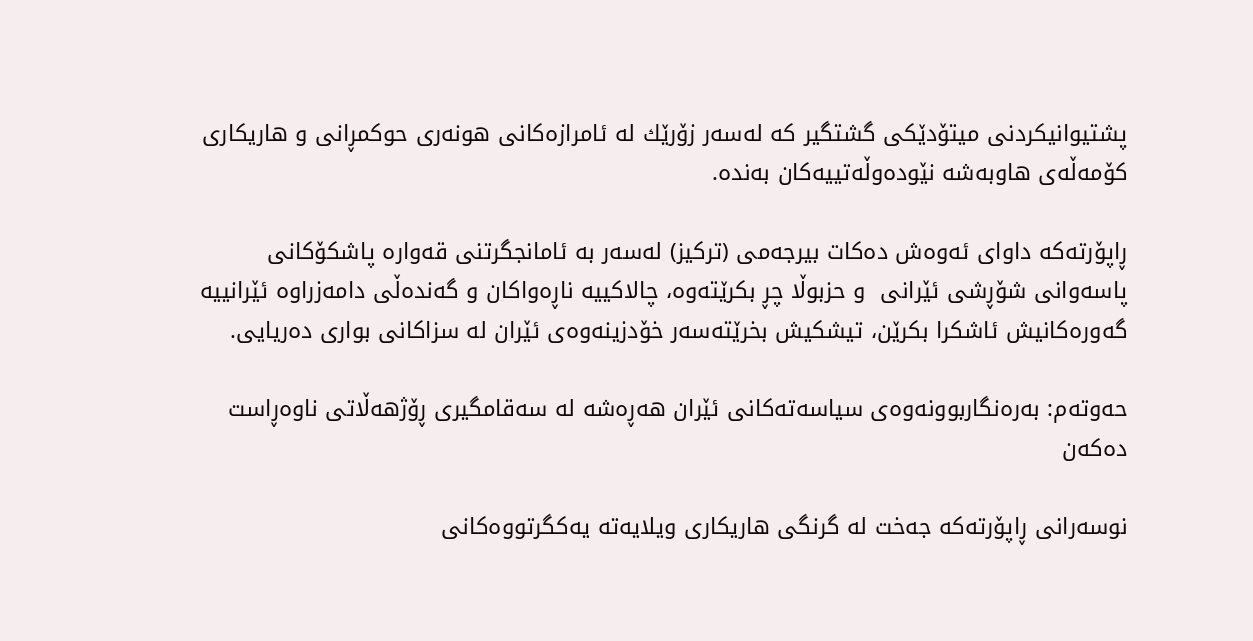پشتیوانیكردنى میتۆدێكى گشتگیر كه‌ له‌سه‌ر زۆرێك له‌ ئامرازه‌كانى هونه‌رى حوكمڕانى و هاریكارى كۆمه‌ڵه‌ى هاوبه‌شه‌ نێوده‌وڵه‌تییه‌كان به‌نده‌.

ڕاپۆرته‌كه‌ داواى ئه‌وه‌ش ده‌كات بیرجه‌مى (تركیز) له‌سه‌ر به‌ ئامانجگرتنى قه‌واره‌ پاشكۆكانى پاسه‌وانى شۆڕشى ئێرانى  و حزبوڵا چڕ بكرێته‌وه‌، چالاكییه‌ ناڕه‌واكان و گه‌نده‌ڵى دامه‌زراوه‌ ئێرانییه‌ گه‌وره‌كانیش ئاشكرا بكرێن، تیشكیش بخرێته‌سه‌ر خۆدزینه‌وه‌ى ئێران له‌ سزاكانى بوارى ده‌ریایى.

حه‌وته‌م: به‌ره‌نگاربوونه‌وه‌ى سیاسه‌ته‌كانى ئێران هه‌ڕه‌شه‌ له‌ سه‌قامگیرى ڕۆژهه‌ڵاتى ناوه‌ڕاست ده‌كه‌ن

نوسه‌رانى ڕاپۆرته‌كه‌ جه‌خت له‌ گرنگى هاریكارى ویلایه‌ته‌ یه‌كگرتووه‌كانى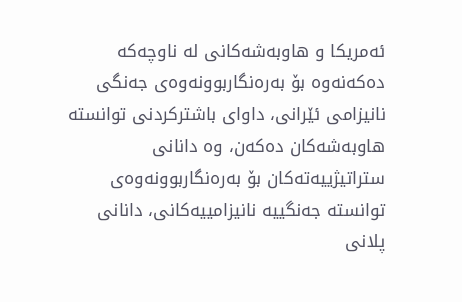ئه‌مریكا و هاوبه‌شه‌كانى له‌ ناوچه‌كه‌ ده‌كه‌نه‌وه‌ بۆ به‌ره‌نگاربوونه‌وه‌ى جه‌نگى نانیزامى ئێرانى، داواى باشتركردنى توانسته‌ هاوبه‌شه‌كان ده‌كه‌ن، وه‌ دانانى ستراتیژییه‌ته‌كان بۆ به‌ره‌نگاربوونه‌وه‌ى توانسته‌ جه‌نگییه‌ نانیزامییه‌كانى، دانانى پلانى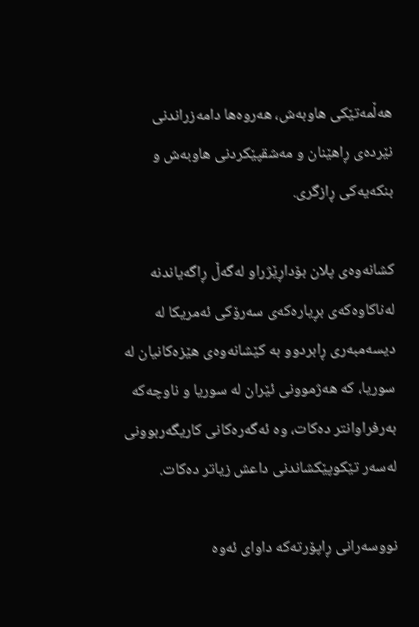هه‌ڵمه‌تێكى هاوبه‌ش، هه‌روه‌ها دامه‌زراندنى نێرده‌ى ڕاهێنان و مه‌شقپێكردنى هاوبه‌ش و بنكه‌یه‌كى ڕازگرى.

كشانه‌وه‌ى پلان بۆداڕێژراو له‌گه‌ڵ ڕاگه‌یاندنه‌ له‌ناكاوه‌كه‌ى بڕیاره‌كه‌ى سه‌رۆكى ئه‌مریكا له‌ دیسه‌مبه‌رى ڕابردوو به‌ كێشانه‌وه‌ى هێزه‌كانیان له‌ سوریا، كه‌ هه‌ژموونى ئێران له‌ سوریا و ناوچه‌كه‌ به‌رفراوانتر ده‌كات، وه‌ ئه‌گه‌ره‌كانى كاریگه‌ربوونى له‌سه‌ر تێكوپێكشاندنى داعش زیاتر دەکات.

نووسه‌رانى ڕاپۆرته‌كه‌ داواى ئه‌وه‌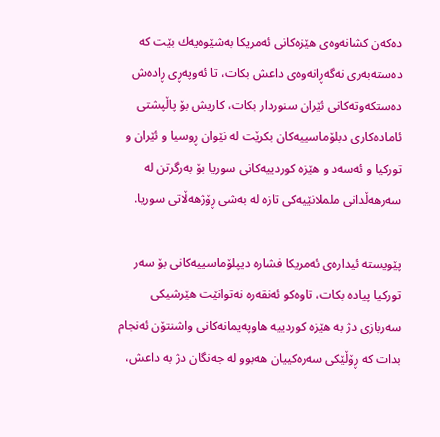ده‌كه‌ن كشانه‌وه‌ى هێزه‌كانى ئه‌مریكا به‌شێوه‌یه‌ك بێت كه‌ ده‌سته‌به‌رى نه‌گه‌ڕانه‌وه‌ى داعش بكات، تا ئه‌وپه‌ڕى ڕاده‌ش ده‌ستكه‌وته‌كانى ئێران سنوردار بكات، كاریش بۆ پاڵپشتى ئاماده‌كارى دبلۆماسییه‌كان بكرێت له‌ نێوان ڕوسیا و ئێران و توركیا و ئه‌سه‌د و هێزه‌ كوردییه‌كانى سوریا بۆ به‌رگرتن له‌ سه‌رهه‌ڵدانى ململانێیه‌كى تازه‌ له‌ به‌شى ڕۆژهه‌ڵاتى سوریا.

پێویسته‌ ئیداره‌ى ئه‌مریكا فشاره‌ دیپلۆماسییه‌كانى بۆ سه‌ر توركیا پیاده‌ بكات، تاوه‌كو ئه‌نقه‌ره‌ نه‌توانێت هێرشیكى سه‌ربازى دژ به‌ هێزه‌ كوردییه‌ هاوپه‌یمانه‌كانى واشنتۆن ئه‌نجام بدات كه‌ ڕۆڵێكى سه‌ره‌كییان هه‌بوو له‌ جه‌نگان دژ به‌ داعش،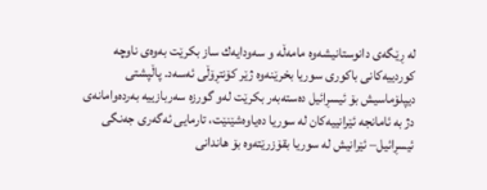له‌ ڕێگه‌ى دانوستانیشه‌وه‌ مامه‌ڵه‌ و سه‌ودایه‌ك ساز بكرێت به‌وه‌ى ناوچه‌ كوردییه‌كانى باكورى سوریا بخرێنه‌وه‌ ژێر كۆنتڕۆڵى‌ ئه‌سه‌د. پاڵپشتى دیپلۆماسیش بۆ ئیسڕائیل ده‌سته‌به‌ر بكرێت له‌و گورزه‌ سه‌ربازییه‌ به‌رده‌وامانه‌ى دژ به‌ ئامانجه‌ ئێرانییه‌كان له‌ سوریا ده‌یاوه‌شێنێت، تارمایى ئه‌گه‌رى جه‌نگى ئیسڕائیل– ئێرانیش له‌ سوریا بقۆزرێته‌وه‌ بۆ هاندانى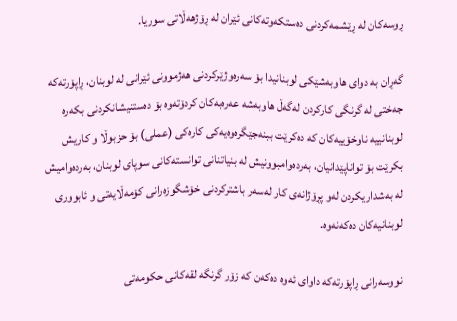ڕوسه‌كان له‌ ڕێشمه‌كردنى ده‌ستكه‌وته‌كانى ئێران له‌ ڕۆژهه‌ڵاتى سوریا.

گه‌ڕان به‌ دواى هاوبه‌شێكى لوبنانیدا بۆ سه‌ره‌وژێركردنى هه‌ژموونى ئێرانى له‌ لوبنان، ڕاپۆرته‌كه‌ جه‌ختى له‌ گرنگى كاركردن له‌گه‌ڵ هاوبه‌شه‌ عه‌ره‌به‌كان‌ كردۆته‌وه‌ بۆ ده‌ستنیشانكردنى بكه‌ره‌ لوبنانییه‌ ناوخۆییه‌كان كه‌ ده‌كرێت ببنه‌جێگره‌وه‌یه‌كى كاره‌كى (عملى) بۆ حزبوڵا و كاریش بكرێت بۆ تواناپێدانیان، به‌رده‌وامبوونیش له‌ بنیاتنانى توانسته‌كانى سوپاى لوبنان، به‌رده‌وامیش له‌ به‌شداریكردن له‌و پڕۆژانه‌ى كار له‌سه‌ر باشتركردنى خۆشگوزه‌رانى كۆمه‌ڵایه‌تى و ئابوورى لوبنانیه‌كان ده‌كه‌نه‌وه‌.

نووسه‌رانى ڕاپۆرته‌كه‌ داواى ئه‌وه‌ ده‌كه‌ن كه‌ زۆر گرنگه‌ لقه‌كانى حكومه‌تى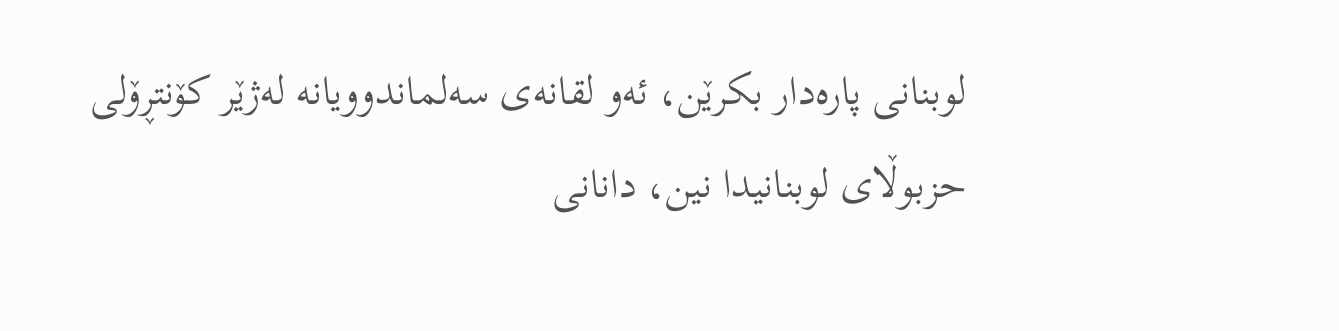لوبنانى پاره‌دار بكرێن، ئه‌و لقانه‌ى سه‌لماندوویانه‌ له‌ژێر كۆنتڕۆلى حزبوڵاى لوبنانیدا نین، دانانى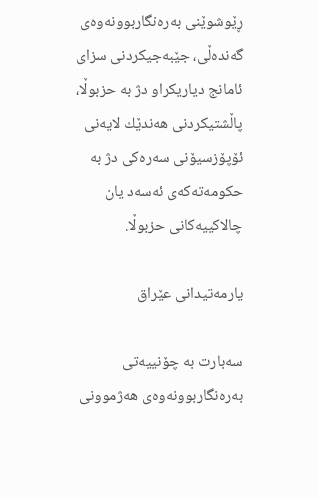ڕێوشوێنى به‌ره‌نگاربوونه‌وه‌ى گه‌نده‌ڵى، جێبه‌جیكردنى سزاى ئامانج دیاریكراو دژ به‌ حزبوڵا، پاڵشتیكردنى هه‌ندێك لایه‌نى ئۆپۆزسیۆنى سه‌ره‌كى دژ به‌ حكومه‌ته‌كه‌ى ئه‌سه‌د یان چالاكییه‌كانى حزبوڵا.

یارمه‌تیدانى عێراق

سه‌بارت به‌ چۆنییه‌تى به‌ره‌نگاربوونه‌وه‌ى هه‌ژموونى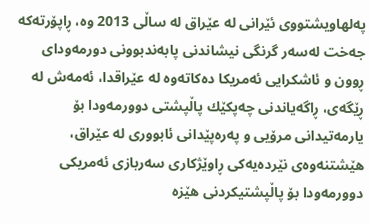په‌لهاویشتووى ئێرانى له‌ عێراق له‌ ساڵى 2013 وه‌، ڕاپۆرته‌كه‌ جه‌خت له‌سه‌ر گرنگى نیشاندنى پابه‌ندبوونى دورمه‌وداى ڕوون و ئاشكرایى ئه‌مریكا‌ ده‌كاته‌وه‌ له‌ عێراقدا، ئه‌مه‌ش له‌ ڕێگه‌ى، ڕاگه‌یاندنى چه‌پكێك پاڵپشتى دوورمه‌ودا بۆ یارمه‌تیدانى مرۆیى و په‌ره‌پێدانى ئابوورى له‌ عێراق، هێشتنه‌وه‌ى نێرده‌یه‌كى ڕاوێژكارى سه‌ربازى ئه‌مریكى دوورمه‌ودا بۆ پاڵپشتیكردنى هێزه‌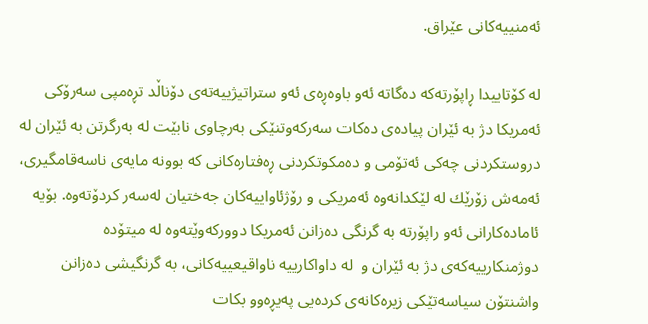ئه‌منییه‌كانى عێراق.

له‌ كۆتاییدا ڕاپۆرته‌كه‌ ده‌گاته‌ ئه‌و باوه‌ڕه‌ى ئه‌و ستراتیژییه‌ته‌ى دۆناڵد تڕه‌مپى سه‌رۆكى ئه‌مریكا دژ به‌ ئێران پیاده‌ى ده‌كات سه‌ركه‌وتنێكى به‌رچاوى نابێت له‌ به‌رگرتن به‌ ئێران له‌ دروستكردنى چه‌كى ئه‌تۆمى و ده‌مكوتكردنى ڕه‌فتاره‌كانى كه‌ بوونه‌ مایه‌ى ناسه‌قامگیرى، ئه‌مه‌ش زۆرێك له‌ لێكدانه‌وه‌ ئه‌مریكى و رۆژئاواییه‌كان جه‌ختیان له‌سه‌ر كردۆته‌وه‌. بۆیه‌ ئاماده‌كارانى ئه‌و راپۆرته‌ به‌ گرنگى ده‌زانن ئه‌مریكا دووركه‌وێته‌وه له‌ میتۆده‌ دوژمنكارییه‌كه‌ى ‌دژ به‌ ئێران و  له‌ داواكارییه‌ ناواقیعییه‌كانى، به‌ گرنگیشى ده‌زانن واشنتۆن سیاسه‌تێكى زیره‌كانه‌ى كرده‌یى په‌یڕه‌وو بكات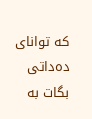كه‌ تواناى ده‌داتى بگات به‌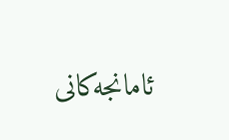ئامانجه‌كانى‌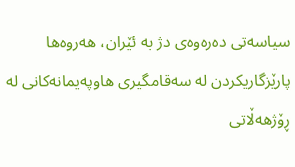سیاسه‌تى ده‌ره‌وه‌ى دژ به‌ ئێران، هه‌روه‌ها پارێزگاریكردن له‌ سه‌قامگیرى هاوپه‌یمانه‌كانى له‌ ڕۆژهه‌ڵاتى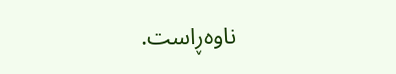ناوه‌ڕاست.